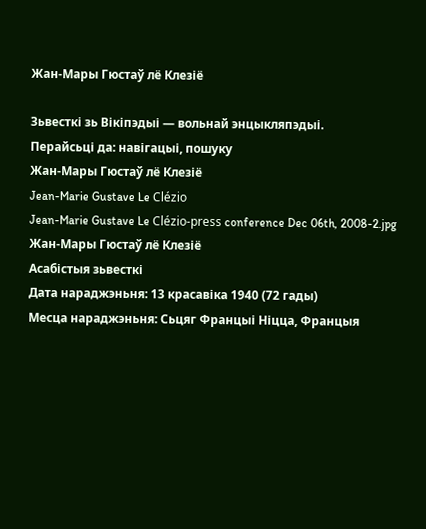Жан-Мары Гюстаў лё Клезіё

Зьвесткі зь Вікіпэдыі — вольнай энцыкляпэдыі.
Перайсьці да: навігацыі, пошуку
Жан-Мары Гюстаў лё Клезіё
Jean-Marie Gustave Le Clézio
Jean-Marie Gustave Le Clézio-press conference Dec 06th, 2008-2.jpg
Жан-Мары Гюстаў лё Клезіё
Асабістыя зьвесткі
Дата нараджэньня: 13 красавіка 1940 (72 гады)
Месца нараджэньня: Сьцяг Францыі Ніцца, Францыя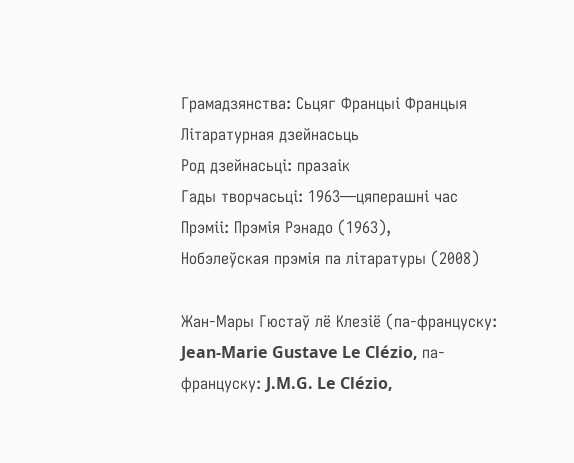Грамадзянства: Сьцяг Францыі Францыя
Літаратурная дзейнасьць
Род дзейнасьці: празаік
Гады творчасьці: 1963—цяперашні час
Прэміі: Прэмія Рэнадо (1963),
Нобэлеўская прэмія па літаратуры (2008)

Жан-Мары Гюстаў лё Клезіё (па-француску: Jean-Marie Gustave Le Clézio, па-француску: J.M.G. Le Clézio,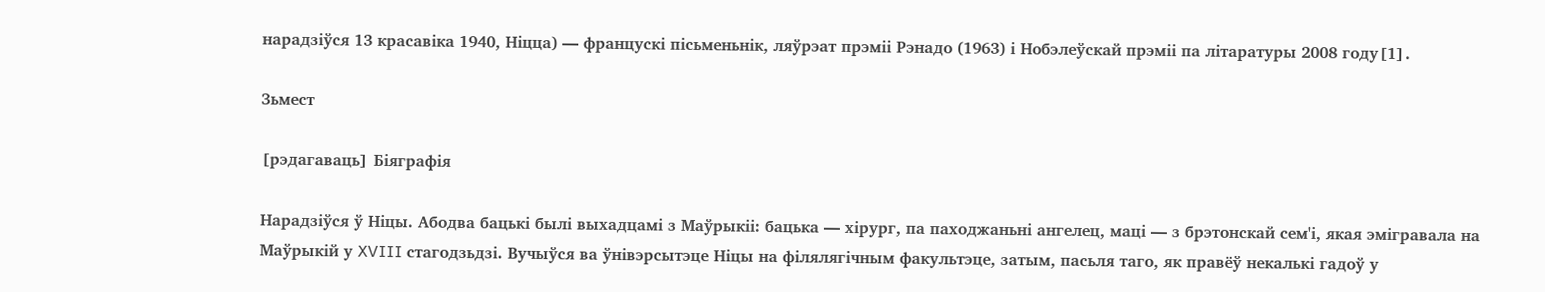нарадзіўся 13 красавіка 1940, Ніцца) — францускі пісьменьнік, ляўрэат прэміі Рэнадо (1963) і Нобэлеўскай прэміі па літаратуры 2008 году[1].

Зьмест

[рэдагаваць] Біяграфія

Нарадзіўся ў Ніцы. Абодва бацькі былі выхадцамі з Маўрыкіі: бацька — хірург, па паходжаньні ангелец, маці — з брэтонскай сем'і, якая эмігравала на Маўрыкій у XVIII стагодзьдзі. Вучыўся ва ўнівэрсытэце Ніцы на філялягічным факультэце, затым, пасьля таго, як правёў некалькі гадоў у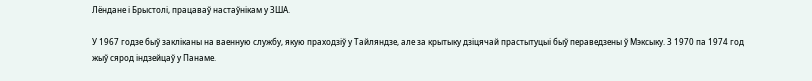Лёндане і Брыстолі, працаваў настаўнікам у ЗША.

У 1967 годзе быў закліканы на ваенную службу, якую праходзіў у Тайляндзе, але за крытыку дзіцячай прастытуцыі быў пераведзены ў Мэксыку. З 1970 па 1974 год жыў сярод індзейцаў у Панаме.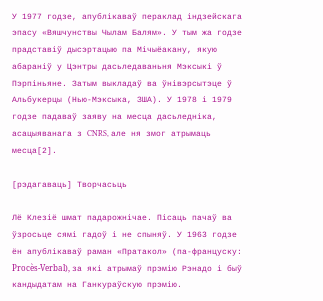У 1977 годзе, апублікаваў пераклад індзейскага эпасу «Вяшчунствы Чылам Балям». У тым жа годзе прадставіў дысэртацыю па Мічыёакану, якую абараніў у Цэнтры дасьледаваньня Мэксыкі ў Пэрпіньяне. Затым выкладаў ва ўнівэрсытэце ў Альбукерцы (Нью-Мэксыка, ЗША). У 1978 і 1979 годзе падаваў заяву на месца дасьледніка, асацыяванага з CNRS, але ня змог атрымаць месца[2].

[рэдагаваць] Творчасьць

Лё Клезіё шмат падарожнічае. Пісаць пачаў ва ўзросьце сямі гадоў і не спыняў. У 1963 годзе ён апублікаваў раман «Пратакол» (па-француску: Procès-Verbal), за які атрымаў прэмію Рэнадо і быў кандыдатам на Ганкураўскую прэмію.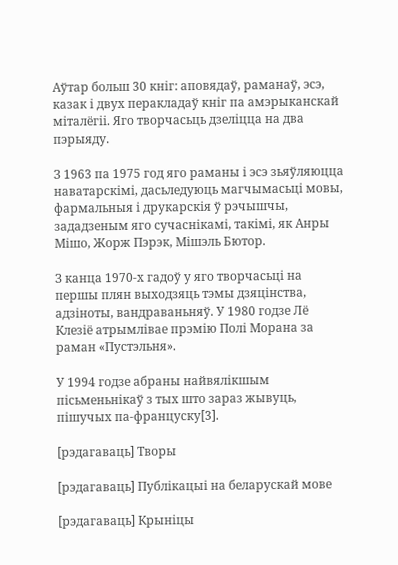Аўтар больш 30 кніг: аповядаў, раманаў, эсэ, казак і двух перакладаў кніг па амэрыканскай міталёгіі. Яго творчасьць дзеліцца на два пэрыяду.

З 1963 па 1975 год яго раманы і эсэ зьяўляюцца наватарскімі, дасьледуюць магчымасьці мовы, фармальныя і друкарскія ў рэчышчы, зададзеным яго сучаснікамі, такімі, як Анры Мішо, Жорж Пэрэк, Мішэль Бютор.

З канца 1970-х гадоў у яго творчасьці на першы плян выходзяць тэмы дзяцінства, адзіноты, вандраваньняў. У 1980 годзе Лё Клезіё атрымлівае прэмію Полі Морана за раман «Пустэльня».

У 1994 годзе абраны найвялікшым пісьменьнікаў з тых што зараз жывуць, пішучых па-француску[3].

[рэдагаваць] Творы

[рэдагаваць] Публікацыі на беларускай мове

[рэдагаваць] Крыніцы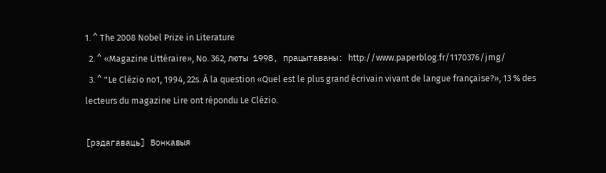1. ^ The 2008 Nobel Prize in Literature
  2. ^ «Magazine Littéraire», No. 362, люты 1998, працытаваны: http://www.paperblog.fr/1170376/jmg/
  3. ^ "Le Clézio no1, 1994, 22s. À la question «Quel est le plus grand écrivain vivant de langue française?», 13 % des lecteurs du magazine Lire ont répondu Le Clézio.

[рэдагаваць] Вонкавыя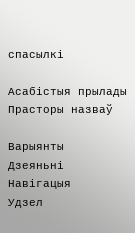спасылкі

Асабістыя прылады
Прасторы назваў

Варыянты
Дзеяньні
Навігацыя
Удзел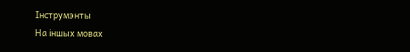Інструмэнты
На іншых мовах